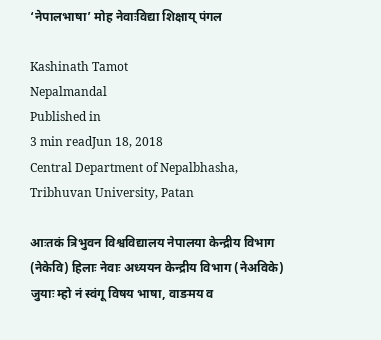‘नेपालभाषा’ मोह नेवाःविद्या शिक्षाय् पंगल

Kashinath Tamot
Nepalmandal
Published in
3 min readJun 18, 2018
Central Department of Nepalbhasha, Tribhuvan University, Patan

आःतकं त्रिभुवन विश्वविद्यालय नेपालया केन्द्रीय विभाग (नेकेवि) हिलाः नेवाः अध्ययन केन्द्रीय विभाग (नेअविके) जुयाः म्हो नं स्वंगू विषय भाषा, वाङमय व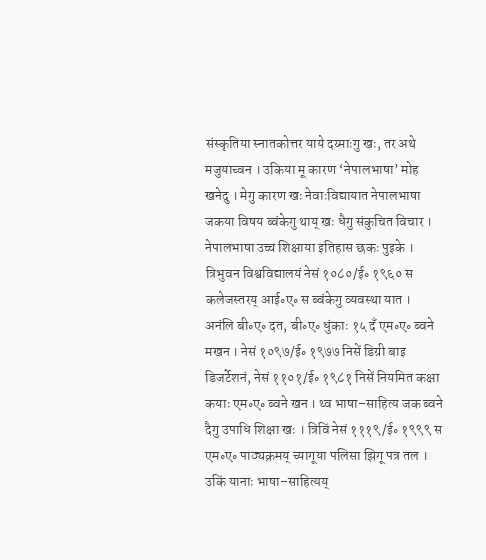संस्कृतिया स्नातकोत्तर याये दय्माःगु खः, तर अथे मजुयाच्वन । उकिया मू कारण ‘नेपालभाषा’ मोह खनेदु । मेगु कारण खः नेवाःविद्यायात नेपालभाषा जकया विषय ब्वंकेगु थाय् खः धैगु संकुचित विचार ।
नेपालभाषा उच्च शिक्षाया इतिहास छकः पुइके । त्रिभुवन विश्वविद्यालयं नेसं १०८०/ई॰ १९६० स कलेजस्तरय् आई॰ए॰ स ब्वंकेगु व्यवस्था यात । अनंलि बी॰ए॰ दत, बी॰ए॰ धुंकाः १५ दँ एम॰ए॰ ब्वने मखन । नेसं १०९७/ई॰ १९७७ निसें डिग्री बाइ डिजर्टेशनं, नेसं ११०१/ई॰ १९८१ निसें नियमित कक्षा कयाः एम॰ए॰ ब्वने खन । थ्व भाषा–साहित्य जक ब्वने दैगु उपाधि शिक्षा खः । त्रिविं नेसं १११९/ई॰ १९९९ स एम॰ए॰ पाठ्यक्रमय् च्यागूया पलिसा झिगू पत्र तल । उकिं यानाः भाषा–साहित्यय्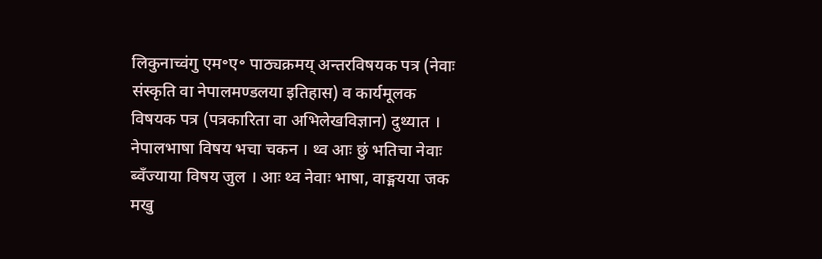लिकुनाच्वंगु एम॰ए॰ पाठ्यक्रमय् अन्तरविषयक पत्र (नेवाः संस्कृति वा नेपालमण्डलया इतिहास) व कार्यमूलक विषयक पत्र (पत्रकारिता वा अभिलेखविज्ञान) दुथ्यात । नेपालभाषा विषय भचा चकन । थ्व आः छुं भतिचा नेवाः ब्वँज्याया विषय जुल । आः थ्व नेवाः भाषा, वाङ्मयया जक मखु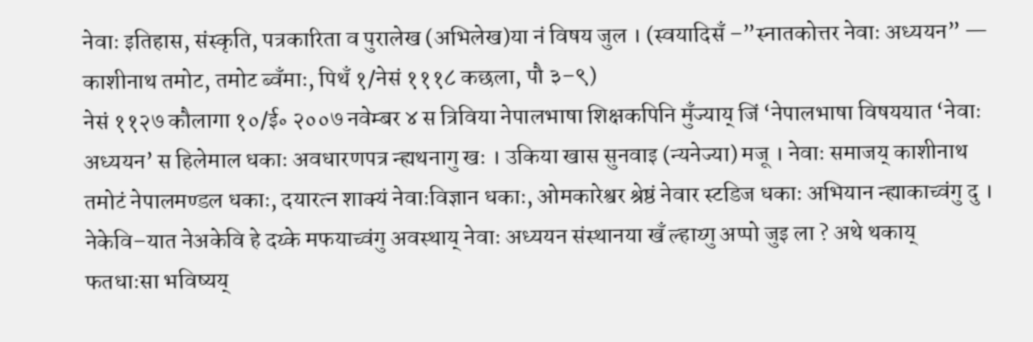नेवाः इतिहास, संस्कृति, पत्रकारिता व पुरालेख (अभिलेख)या नं विषय जुल । (स्वयादिसँ –”स्नातकोत्तर नेवाः अध्ययन” — काशीनाथ तमोट, तमोट ब्वँमाः, पिथँ १/नेसं १११८ कछला, पौ ३–९)
नेसं ११२७ कौलागा १०/ई॰ २००७ नवेम्बर ४ स त्रिविया नेपालभाषा शिक्षकपिनि मुँज्याय् जिं ‘नेपालभाषा विषययात ‘नेवाः अध्ययन’ स हिलेमाल धकाः अवधारणपत्र न्ह्यथनागु खः । उकिया खास सुनवाइ (न्यनेज्या) मजू । नेवाः समाजय् काशीनाथ तमोटं नेपालमण्डल धकाः, दयारत्न शाक्यं नेवाःविज्ञान धकाः, ओमकारेश्वर श्रेष्ठं नेवार स्टडिज धकाः अभियान न्ह्याकाच्वंगु दु ।
नेकेवि–यात नेअकेवि हे दय्के मफयाच्वंगु अवस्थाय् नेवाः अध्ययन संस्थानया खँ ल्हाय्गु अप्पो जुइ ला ? अथे थकाय् फतधाःसा भविष्यय्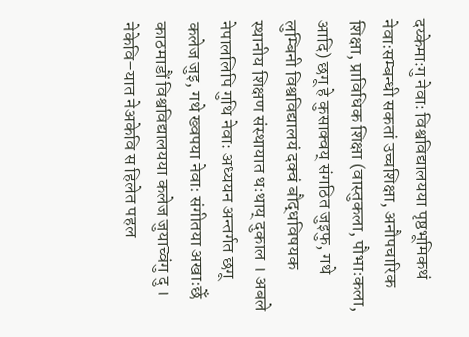दय्केमाःगु नेवाः विश्वविद्यालयया पृष्ठभूमिकथं नेवाःसम्बन्धी सकतां उच्चशिक्षा, अनौपचारिक शिक्षा, प्राविधिक शिक्षा (वास्तुकला, पौभाःकला, आदि) छगू हे कुसाक्वय् संगठित जुइफु, गथे लुम्बिनी विश्वविद्यालयं दक्वं बौद्धविषयक स्थानीय शिक्षण संस्थायात थःथाय् दुकाल । अबले नेपाललिपि गुथि नेवाः अध्ययन अन्तर्गत छगू कलेज जुइ, गथे ख्वपया नेवाः संगीतया अखाःछेँ काठमाडौं विश्वविद्यालयया कलेज जुयाच्वंगु दु ।
नेकेवि–यात नेअकेवि स हिलेत पहल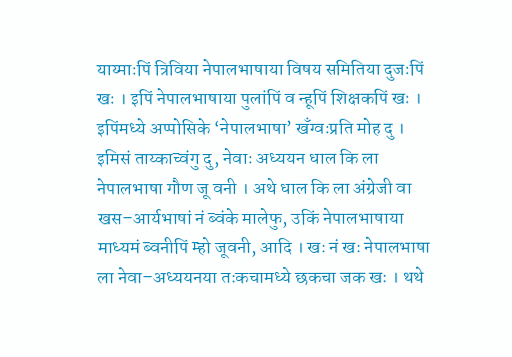याय्माःपिं त्रिविया नेपालभाषाया विषय समितिया दुजःपिं खः । इपिं नेपालभाषाया पुलांपिं व न्हूपिं शिक्षकपिं खः । इपिंमध्ये अप्पोसिके ‘नेपालभाषा’ खँग्वःप्रति मोह दु । इमिसं ताय्काच्वंगु दु, नेवाः अध्ययन धाल कि ला नेपालभाषा गौण जू वनी । अथे धाल कि ला अंग्रेजी वा खस–आर्यभाषां नं ब्वंके मालेफु, उकिं नेपालभाषाया माध्यमं ब्वनीपिं म्हो जूवनी, आदि । खः नं खः नेपालभाषा ला नेवा–अध्ययनया तःकचामध्ये छकचा जक खः । थथे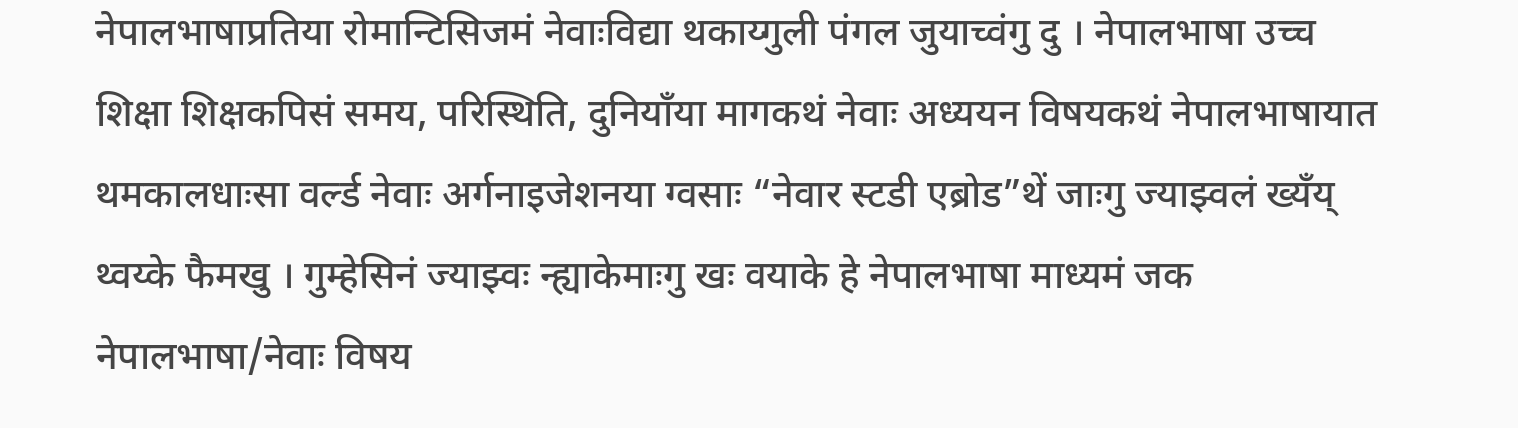नेपालभाषाप्रतिया रोमान्टिसिजमं नेवाःविद्या थकाय्गुली पंगल जुयाच्वंगु दु । नेपालभाषा उच्च शिक्षा शिक्षकपिसं समय, परिस्थिति, दुनियाँया मागकथं नेवाः अध्ययन विषयकथं नेपालभाषायात थमकालधाःसा वर्ल्ड नेवाः अर्गनाइजेशनया ग्वसाः “नेवार स्टडी एब्रोड”थें जाःगु ज्याझ्वलं ख्यँय् थ्वय्के फैमखु । गुम्हेसिनं ज्याझ्वः न्ह्याकेमाःगु खः वयाके हे नेपालभाषा माध्यमं जक नेपालभाषा/नेवाः विषय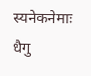स्यनेकनेमाः धैगु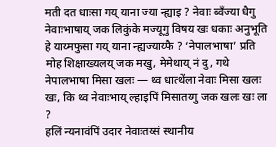मती दत धाःसा गय् याना ज्या न्ह्याइ ? नेवाः ब्वँज्या धैगु नेवाःभाषाय् जक लिकुंके मज्यूगु विषय खः धकाः अनुभूति हे याय्मफुसा गय् याना न्ह्यज्याय्फै ? ‘नेपालभाषा’ प्रति मोह शिक्षाख्यलय् जक मखु, मेमेथाय् नं दु, गथे नेपालभाषा मिसा खलः — थ्व धात्थेंला नेवाः मिसा खलः खः, कि थ्व नेवाःभाय् ल्हाइपिं मिसातय्गु जक खलः खः ला ?
हलिं न्यनावंपिं उदार नेवाःतय्सं स्थानीय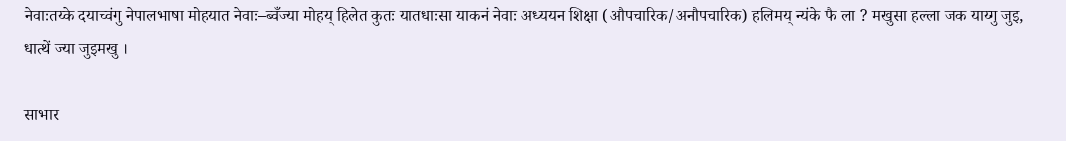नेवाःतय्के दयाच्वंगु नेपालभाषा मोहयात नेवाः–ब्वँज्या मोहय् हिलेत कुतः यातधाःसा याकनं नेवाः अध्ययन शिक्षा (औपचारिक/अनौपचारिक) हलिमय् न्यंके फै ला ? मखुसा हल्ला जक याय्गु जुइ, धात्थें ज्या जुइमखु ।

साभार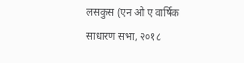लसकुस (एन ओ ए वार्षिक साधारण सभा, २०१८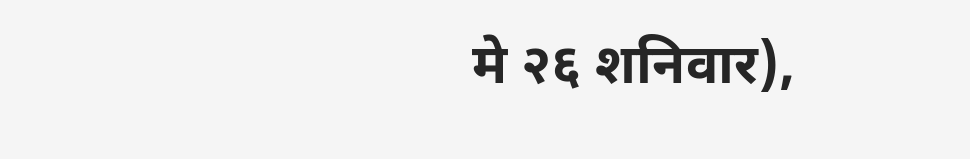मे २६ शनिवार),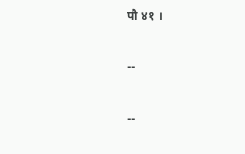पौ ४१ ।

--

--